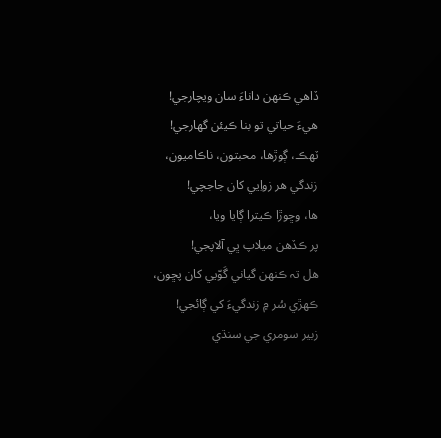ڏاهي ڪنھن داناءَ سان ويچارجي!
هيءَ حياتي تو بنا ڪيئن گهارجي!
ٽھڪ، ڳوڙها، محبتون، ناڪاميون،
زندگي هر زواِيي کان جاجچي!
ها، وڇوڙا ڪيترا ڳايا ويا،
پر ڪڏهن ميلاپ ڀي آلاپجي!
هل تہ ڪنھن گياني گَوّيي کان پڇون،
ڪھڙي سُر ۾ زندگيءَ کي ڳائجي!
زبير سومري جي سنڌي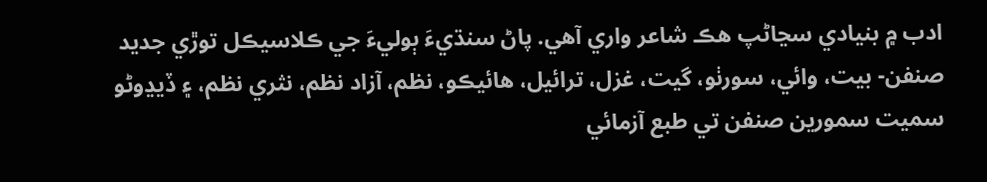ادب ۾ بنيادي سڃاڻپ هڪ شاعر واري آهي. پاڻ سنڌيءَ ٻوليءَ جي ڪلاسيڪل توڙي جديد صنفن- بيت، وائي، سورٺو، گيت، غزل، ترائيل، هائيڪو، نظم، آزاد نظم، نثري نظم، ۽ ڏيڍوڻو سميت سمورين صنفن تي طبع آزمائي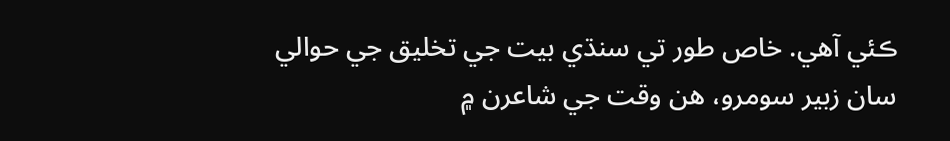ڪئي آهي. خاص طور تي سنڌي بيت جي تخليق جي حوالي سان زبير سومرو، ھن وقت جي شاعرن ۾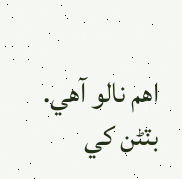اهم نالو آهي.
بٽڻن کي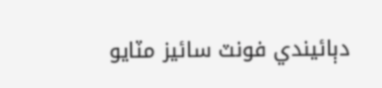دٻائيندي فونٽ سائيز مٽايو